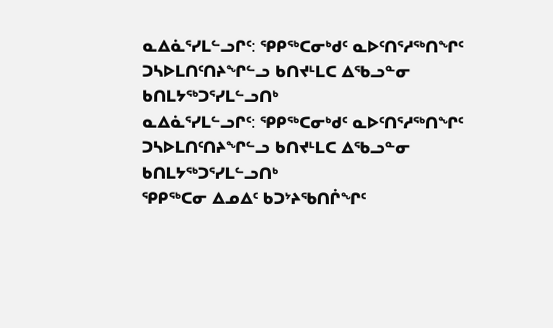ᓇᐃᓈᕐᓯᒪᓪᓗᒋᑦ: ᕿᑭᖅᑕᓂᒃᑯᑦ ᓇᐅᑦᑎᕐᓱᖅᑎᖏᑦ ᑐᓴᐅᒪᑎᑦᑎᔨᖏᓪᓗ ᑲᑎᔪᒻᒪᑕ ᐃᖃᓗᓐᓂ ᑲᑎᒪᔭᖅᑐᕐᓯᒪᓪᓗᑎᒃ
ᓇᐃᓈᕐᓯᒪᓪᓗᒋᑦ: ᕿᑭᖅᑕᓂᒃᑯᑦ ᓇᐅᑦᑎᕐᓱᖅᑎᖏᑦ ᑐᓴᐅᒪᑎᑦᑎᔨᖏᓪᓗ ᑲᑎᔪᒻᒪᑕ ᐃᖃᓗᓐᓂ ᑲᑎᒪᔭᖅᑐᕐᓯᒪᓪᓗᑎᒃ
ᕿᑭᖅᑕᓂ ᐃᓄᐃᑦ ᑲᑐᔾᔨᖃᑎᒌᖏᑦ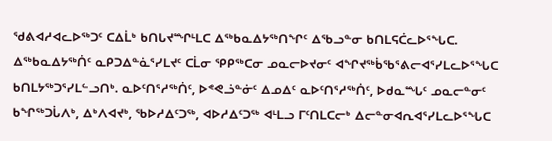ᖁᕕᐊᓱᐊᓚᐅᖅᑐᑦ ᑕᐃᒫᒃ ᑲᑎᒐᔪᙱᒻᒪᑕ ᐃᖅᑲᓇᐃᔭᖅᑎᖏᑦ ᐃᖃᓗᓐᓂ ᑲᑎᒪᕋᑖᓚᐅᕐᖓᑕ.
ᐃᖅᑲᓇᐃᔭᖅᑏᑦ ᓇᑭᑐᐃᓐᓈᕐᓯᒪᔪᑦ ᑕᒫᓂ ᕿᑭᖅᑕᓂ ᓄᓇᓕᐅᔪᓂᑦ ᐊᖏᔪᖅᑳᖃᕐᕕᓕᐊᕐᓯᒪᓚᐅᕐᖓᑕ ᑲᑎᒪᔭᖅᑐᕐᓯᒪᓪᓗᑎᒃ. ᓇᐅᑦᑎᕐᓱᖅᑏᑦ, ᐅᕝᕙᓘᓐᓃᑦ ᐃᓄᐃᑦ ᓇᐅᑦᑎᕐᓱᖅᑏᑦ, ᐅᑯᓇᙵᑦ ᓄᓇᓕᓐᓂᑦ ᑲᖏᖅᑐᒑᐱᒃ, ᐃᒃᐱᐊᔪᒃ, ᖃᐅᓱᐃᑦᑐᖅ, ᐊᐅᓱᐃᑦᑐᖅ ᐊᒻᒪᓗ ᒥᑦᑎᒪᑕᓕᒃ ᐃᓕᓐᓂᐊᕆᐊᕐᓯᒪᓚᐅᕐᖓᑕ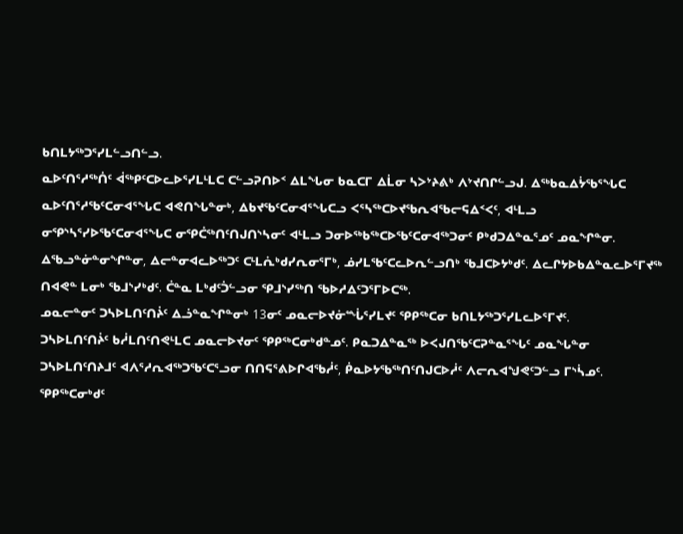ᑲᑎᒪᔭᖅᑐᕐᓯᒪᓪᓗᑎᓪᓗ.
ᓇᐅᑦᑎᕐᓱᖅᑏᑦ ᐋᖅᑭᑦᑕᐅᓚᐅᕐᓯᒪᒻᒪᑕ ᑕᓪᓗᕈᑎᐅᑉ ᐃᒪᖓᓂ ᑲᓇᑕᒥ ᐃᒫᓂ ᓴᐳᔾᔨᕕᒃ ᐱᔾᔪᑎᒋᓪᓗᒍ. ᐃᖅᑲᓇᐃᔮᖃᕐᖓᑕ ᓇᐅᑦᑎᕐᓱᖃᑦᑕᓂᐊᕐᖓᑕ ᐊᕙᑎᖓᓐᓂᒃ, ᐃᑲᔪᖃᑦᑕᓂᐊᕐᖓᑕᓗ ᐸᕐᓴᖅᑕᐅᔪᖃᕆᐊᖃᓕᕋᐃᑉᐸᑦ, ᐊᒻᒪᓗ ᓂᕿᔅᓴᕐᓯᐅᖃᑦᑕᓂᐊᕐᖓᑕ ᓂᕿᑖᖅᑎᑦᑎᒍᑎᔅᓴᓂᑦ ᐊᒻᒪᓗ ᑐᓂᐅᖅᑲᖅᑕᐅᖃᑦᑕᓂᐊᖅᑐᓂᑦ ᑭᒃᑯᑐᐃᓐᓇᕐᓄᑦ ᓄᓇᖏᓐᓂ.
ᐃᖃᓗᓐᓃᓐᓂᖏᓐᓂ, ᐃᓕᓐᓂᐊᓚᐅᖅᑐᑦ ᑕᒻᒪᕇᒃᑯᓯᕆᓂᕐᒥᒃ, ᓅᓯᒪᖃᑦᑕᓚᐅᕆᓪᓗᑎᒃ ᖃᒧᑕᐅᔭᒃᑯᑦ. ᐃᓚᒋᔭᐅᑲᐃᓐᓇᓚᐅᕐᒥᔪᖅ ᑎᐊᕙᓐ ᒪᓂᒃ ᖃᒧᔅᓯᒃᑯᑦ. ᑖᓐᓇ ᒪᒃᑯᑦᑑᓪᓗᓂ ᕿᒧᔅᓯᖅᑎ ᖃᐅᓱᐃᑦᑐᕐᒥᐅᑕᖅ.
ᓄᓇᓕᓐᓂᑦ ᑐᓴᐅᒪᑎᑦᑎᔩᑦ ᐃᓘᓐᓇᖏᓐᓂᒃ 13ᓂᑦ ᓄᓇᓕᐅᔪᓃᙶᕐᓯᒪᔪᑦ ᕿᑭᖅᑕᓂ ᑲᑎᒪᔭᖅᑐᕐᓯᒪᓚᐅᕐᒥᔪᑦ.
ᑐᓴᐅᒪᑎᑦᑎᔩᑦ ᑲᓲᒪᑎᑦᑎᕙᒻᒪᑕ ᓄᓇᓕᐅᔪᓂᑦ ᕿᑭᖅᑕᓂᒃᑯᓐᓄᑦ. ᑭᓇᑐᐃᓐᓇᖅ ᐅᐸᒍᑎᖃᑦᑕᕈᓐᓇᕐᖓᑦ ᓄᓇᖓᓐᓂ ᑐᓴᐅᒪᑎᑦᑎᔨᒧᑦ ᐊᐱᕐᓱᕆᐊᖅᑐᖃᑦᑕᕐᓗᓂ ᑎᑎᕋᕐᕕᐅᒋᐊᖃᓲᑦ, ᑮᓇᐅᔭᖃᖅᑎᑦᑎᒍᑕᐅᓲᑦ ᐱᓕᕆᐊᖑᕙᑦᑐᓪᓗ ᒥᔅᓵᓄᑦ.
ᕿᑭᖅᑕᓂᒃᑯᑦ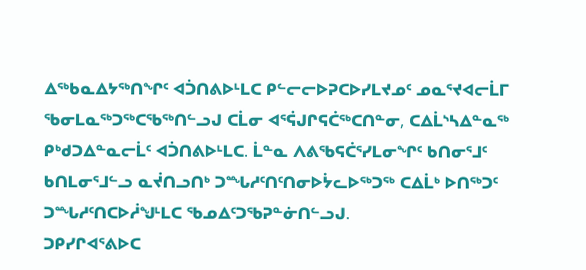ᐃᖅᑲᓇᐃᔭᖅᑎᖏᑦ ᐊᑑᑎᕕᐅᒻᒪᑕ ᑭᓪᓕᓕᐅᕈᑕᐅᓯᒪᔪᓄᑦ ᓄᓇᕐᔪᐊᓕᒫᒥ ᖃᓂᒪᓇᖅᑐᖅᑕᖃᖅᑎᓪᓗᒍ ᑕᒫᓂ ᐊᕐᕌᒍᒋᕋᑖᖅᑕᑎᓐᓂ, ᑕᐃᒫᔅᓴᐃᓐᓇᖅ ᑭᒃᑯᑐᐃᓐᓇᓕᒫᑦ ᐊᑑᑎᕕᐅᒻᒪᑕ. ᒫᓐᓇ ᐱᕕᖃᕋᑖᕐᓯᒪᓂᖏᑦ ᑲᑎᓂᕐᒧᑦ ᑲᑎᒪᓂᕐᒧᓪᓗ ᓇᔫᑎᓗᑎᒃ ᑐᙵᓱᑦᑎᑦᑎᓂᐅᔮᓚᐅᖅᑐᖅ ᑕᐃᒫᒃ ᐅᑎᖅᑐᑦ ᑐᙵᓱᑦᑎᑕᐅᓲᖑᒻᒪᑕ ᖃᓄᐃᑦᑐᖃᕈᓐᓃᑎᓪᓗᒍ.
ᑐᑭᓯᒋᐊᕐᕕᐅᑕ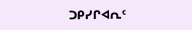ᑐᑭᓯᒋᐊᕆᑦ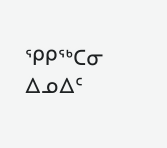ᕿᑭᖅᑕᓂ ᐃᓄᐃᑦ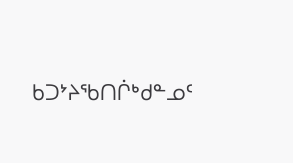ᑲᑐᔾᔨᖃᑎᒌᒃᑯᓐᓄᑦ